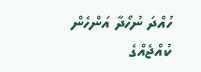ހުއްދަ ނުހޯދާ އަންހެން ކުއްޖެއްގެ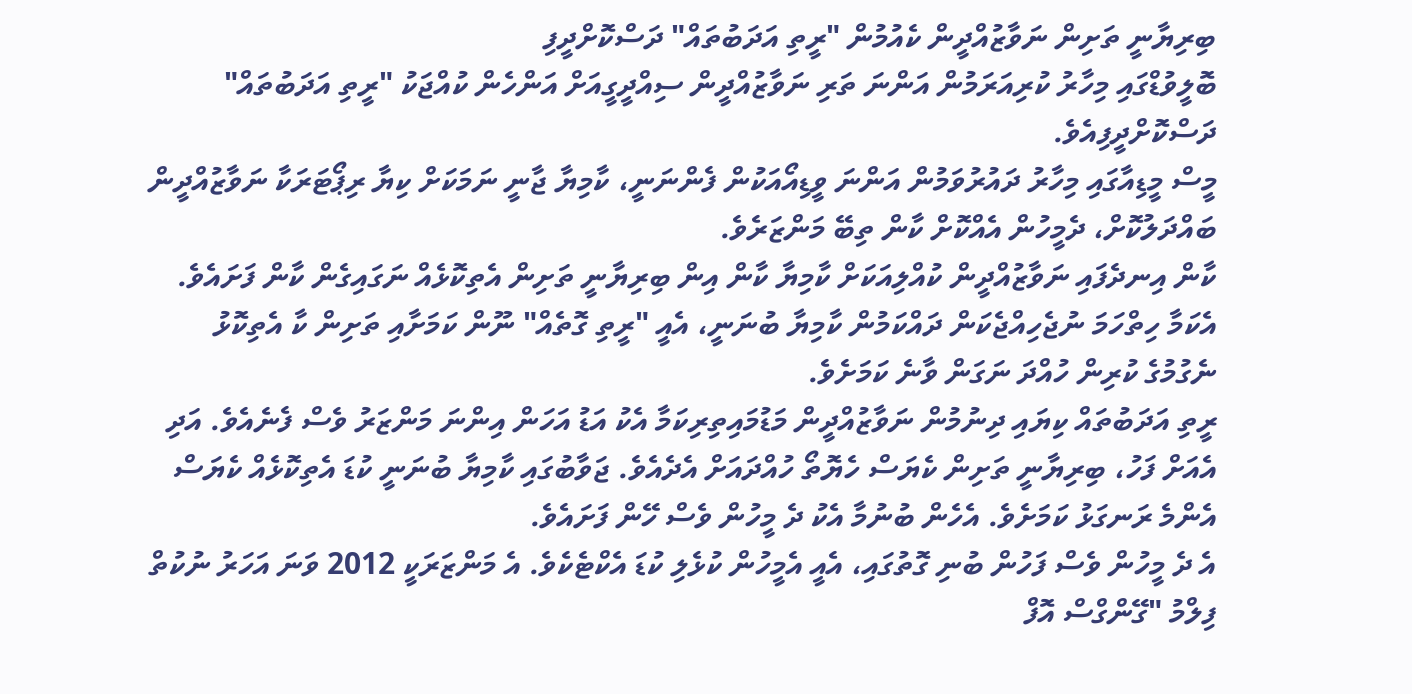ބިރިޔާނީ ތަށިން ނަވާޒުއްދީން ކެއުމުން "ރީތި އަދަބުތައް" ދަސްކޮށްދީފި
ބޮލީވުޑްގައި މިހާރު ކުރިއަރަމުން އަންނަ ތަރި ނަވާޒުއްދީން ސިއްދީގީއަށް އަންހެން ކުއްޖަކު "ރީތި އަދަބުތައް" ދަސްކޮށްދީފިއެވެ.
މީސް މީޑިއާގައި މިހާރު ދައުރުވަމުން އަންނަ ވީޑިއޯއަކުން ފެންނަނީ، ކާމިޔާ ޖާނީ ނަމަކަށް ކިޔާ ރިޕޯޓަރަކާ ނަވާޒުއްދީން ބައްދަލުކޮށް، ދެމީހުން އެއްކޮށް ކާން ތިބޭ މަންޒަރެވެ.
ކާން އިނދެފައި ނަވާޒުއްދީން ކުއްލިއަކަށް ކާމިޔާ ކާން އިން ބިރިޔާނީ ތަށިން އެތިކޮޅެއް ނަގައިގެން ކާން ފަށައެވެ.
އެކަމާ ހިތްހަމަ ނުޖެހިއްޖެކަން ދައްކަމުން ކާމިޔާ ބުނަނީ، އެއީ "ރީތި ގޮތެއް" ނޫން ކަމަށާއި ތަށިން ކާ އެތިކޮޅު ނެގުމުގެ ކުރިން ހުއްދަ ނަގަން ވާނެ ކަމަށެވެ.
ރީތި އަދަބުތައް ކިޔައި ދިނުމުން ނަވާޒުއްދީން މަޑުމައިތިރިކަމާ އެކު އަޑު އަހަން އިންނަ މަންޒަރު ވެސް ފެނެއެވެ. އަދި އެއަށް ފަހު، ބިރިޔާނީ ތަށިން ކެޔަސް ހެޔޮތޯ ހުއްދައަށް އެދެއެވެ. ޖަވާބުގައި ކާމިޔާ ބުނަނީ ކުޑަ އެތިކޮޅެއް ކެޔަސް އެންމެ ރަނގަޅު ކަމަށެވެ. އެހެން ބުނުމާ އެކު ދެ މީހުން ވެސް ހޭން ފަށައެވެ.
އެ ދެ މީހުން ވެސް ފަހުން ބުނި ގޮތުގައި، އެއީ އެމީހުން ކުޅެލި ކުޑަ އެކްޓެކެވެ. އެ މަންޒަރަކީ 2012 ވަނަ އަހަރު ނުކުތް ފިލްމު "ގޭންގްސް އޮފް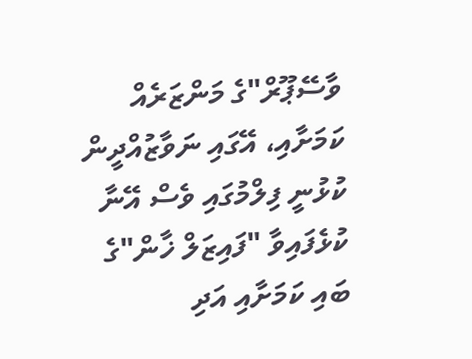ވާސޭޕޫރް"ގެ މަންޒަރެއް ކަމަށާއި، އޭގައި ނަވާޒުއްދީން ކުޅުނީ ފިލްމުގައި ވެސް އޭނާ ކުޅެފައިވާ "ފައިޒަލް ޚާން"ގެ ބައި ކަމަށާއި އަދި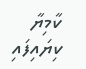ކާމިޔާ ކިޔައިފައި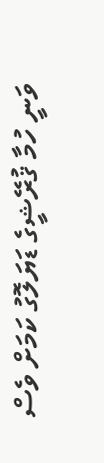ވަނީ ހުމާ ޤުރޭޝީގެ ޑަޔަލޮގު ކަމަށް ވެސް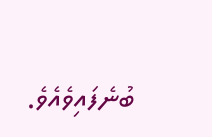ބުނެފައިވެއެވެ.